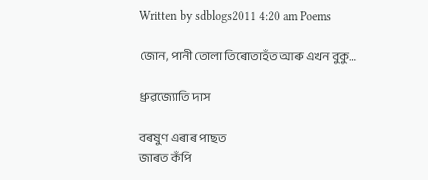Written by sdblogs2011 4:20 am Poems

জোন, পানী তোলা তিৰোতাহঁত আৰু এখন বুকু…

ধ্ৰুৱজ্যোতি দাস

বৰষুণ এৰাৰ পাছত
জাৰত কঁপি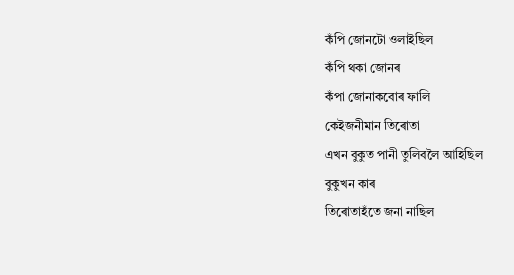কঁপি জোনটো ওলাইছিল
কঁপি থকা জোনৰ
কঁপা জোনাকবোৰ ফালি
কেইজনীমান তিৰোতা
এখন বুকুত পানী তুলিবলৈ আহিছিল
বুকুখন কাৰ
তিৰোতাহঁতে জনা নাছিল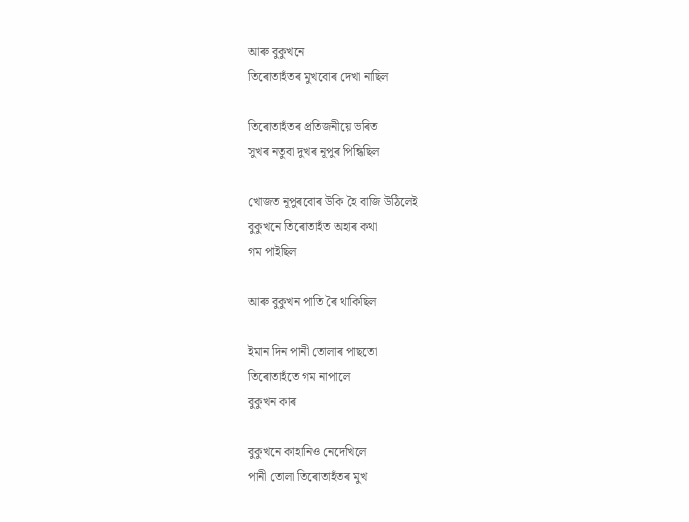আৰু বুকুখনে
তিৰোতাহঁতৰ মুখবোৰ দেখা নাছিল

তিৰোতাহঁতৰ প্রতিজনীয়ে ভৰিত
সুখৰ নতুবা দুখৰ নূপুৰ পিন্ধিছিল

খোজত নূপুৰবোৰ উকি হৈ বাজি উঠিলেই
বুকুখনে তিৰোতাহঁত অহাৰ কথা
গম পাইছিল

আৰু বুকুখন পাতি ৰৈ থাকিছিল

ইমান দিন পানী তোলাৰ পাছতো
তিৰোতাহঁতে গম নাপালে
বুকুখন কাৰ

বুকুখনে কাহানিও নেদেখিলে
পানী তোলা তিৰোতাহঁতৰ মুখ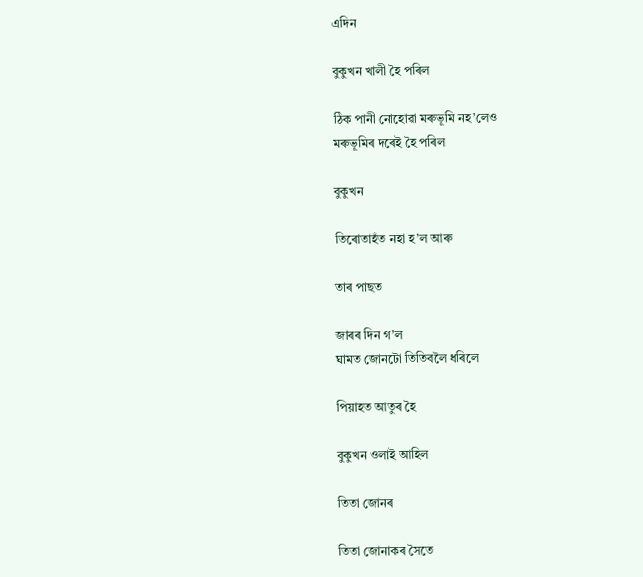এদিন

বুকুখন খালী হৈ পৰিল

ঠিক পানী নোহোৱা মৰুভূমি নহ’লেও
মৰুভূমিৰ দৰেই হৈ পৰিল

বুকুখন

তিৰোতাহঁত নহা হ’ল আৰু

তাৰ পাছত

জাৰৰ দিন গ’ল
ঘামত জোনটো তিতিবলৈ ধৰিলে

পিয়াহত আতুৰ হৈ

বুকুখন ওলাই আহিল

তিতা জোনৰ

তিতা জোনাকৰ সৈতে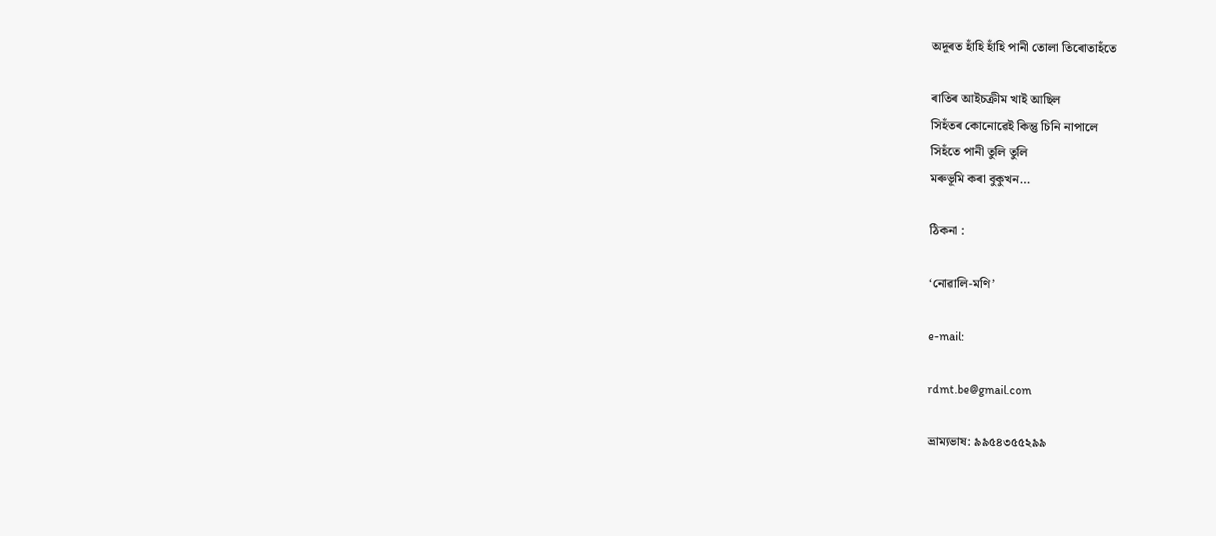অদূৰত হাঁহি হাঁহি পানী তোলা তিৰোতাহঁতে

ৰাতিৰ আইচক্রীম খাই আছিল
সিহঁতৰ কোনোৱেই কিন্তু চিনি নাপালে
সিহঁতে পানী তুলি তুলি
মৰুভূমি কৰা বুকুখন…

ঠিকনা :

‘নোৱালি-মণি’

e-mail:

rdmt.be@gmail.com

ভ্ৰাম্যভাষ: ৯৯৫৪৩৫৫২৯৯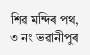শিৱ মন্দিৰ পথ, ৩ নং ভৱানীপুৰ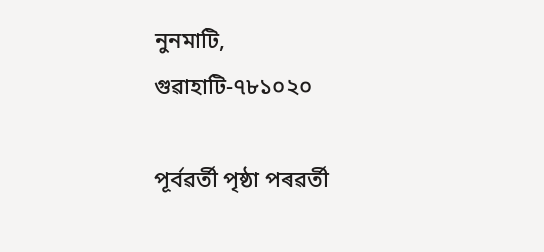নুনমাটি, গুৱাহাটি-৭৮১০২০

পূৰ্বৱৰ্তী পৃষ্ঠা পৰৱৰ্তী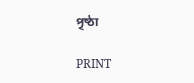পৃষ্ঠা

PRINT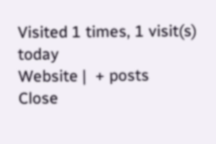Visited 1 times, 1 visit(s) today
Website |  + posts
Close